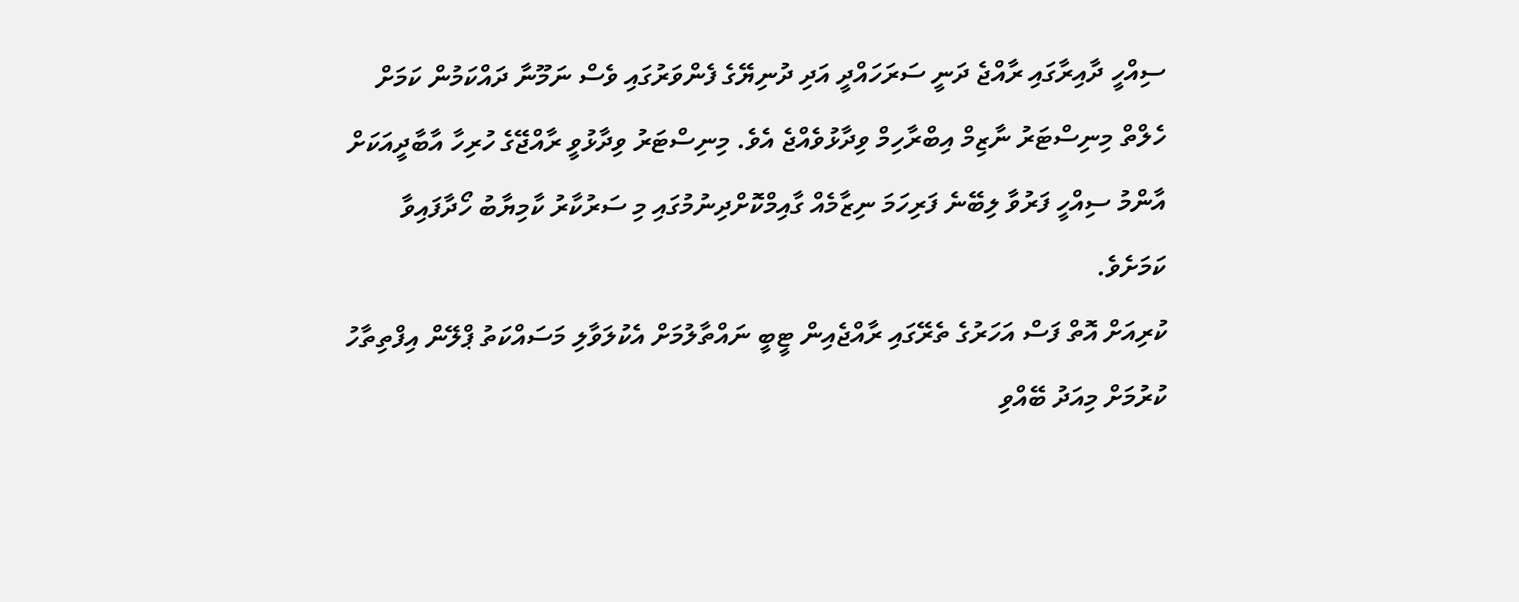ސިއްހީ ދާއިރާގައި ރާއްޖެ ދަނީ ސަރަހައްދީ އަދި ދުނިޔޭގެ ފެންވަރުގައި ވެސް ނަމޫނާ ދައްކަމުން ކަމަށް ހެލްތް މިނިސްޓަރު ނާޒިމް އިބްރާހިމް ވިދާޅުވެއްޖެ އެވެ. މިނިސްޓަރު ވިދާޅުވީ ރާއްޖޭގެ ހުރިހާ އާބާދީއަކަށް އާންމު ސިއްހީ ފަރުވާ ލިބޭނެ ފަރިހަމަ ނިޒާމެއް ގާއިމްކޮށްދިނުމުގައި މި ސަރުކާރު ކާމިޔާބު ހޯދާފައިވާ ކަމަށެވެ.
ކުރިއަށް އޮތް ފަސް އަހަރުގެ ތެރޭގައި ރާއްޖެއިން ޓީބީ ނައްތާލުމަށް އެކުލަވާލި މަސައްކަތު ޕްލޭން އިފްތިތާހު ކުރުމަށް މިއަދު ބޭއްވި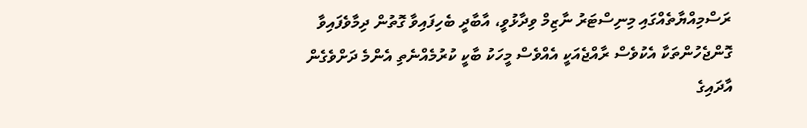ރަސްމިއްޔާތެއްގައި މިނިސްޓަރު ނާޒިމް ވިދާޅުވީ، އާބާދީ ބެހިފައިވާ ގޮތުން ދިމާވެފައިވާ ގޮންޖެހުންތަކާ އެކުވެސް ރާއްޖެއަކީ އެއްވެސް މީހަކު ބާކީ ކުރުމެއްނެތި އެންމެ ދަށްވެގެން އާދައިގެ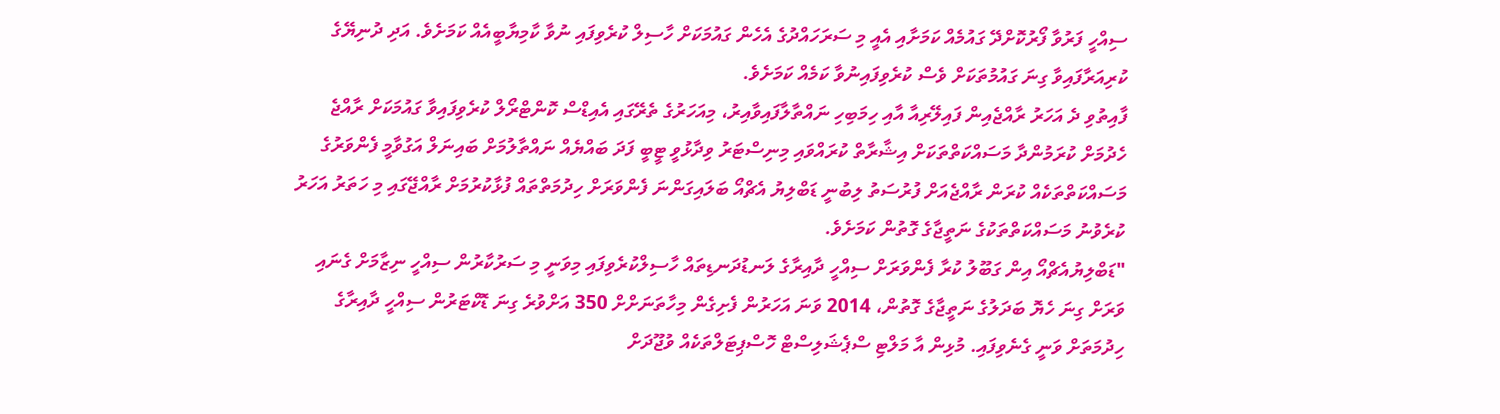ސިއްހީ ފަރުވާ ފޯރުކޮށްދޭ ގައުމެއް ކަމަށާއި އެއީ މި ސަރަހައްދުގެ އެހެން ގައުމަކަށް ހާސިލް ކުރެވިފައި ނުވާ ކާމިޔާބީއެއް ކަމަށެވެ. އަދި ދުނިޔޭގެ ކުރިއަރާފައިވާ ގިނަ ގައުމުތަކަށް ވެސް ކުރެވިފައިނުވާ ކަމެއް ކަމަށެވެ.
ފާއިތުވި ދެ އަހަރު ރާއްޖެއިން ފައިލޭރިއާ އާއި ހިމަބިހި ނައްތާލާފައިވާއިރު، މިއަހަރުގެ ތެރޭގައި އެއިޑްސް ކޮންޓްރޯލް ކުރެވިފައިވާ ގައުމަކަށް ރާއްޖެ ހެދުމަށް ކުރަމުންދާ މަސައްކަތްތަކަށް އިޝާރާތް ކުރައްވައި މިނިސްޓަރު ވިދާޅުވީ ޓީބީ ފަދަ ބައްޔެއް ނައްތާލުމަށް ބައިނަލް އަގުވާމީ ފެންވަރުގެ މަސައްކަތްތަކެއް ކުރަން ރާއްޖެއަށް ފުރުސަތު ލިބުނީ ޑަބްލިޔު އެޗްއޯ ބަލައިގަންނަ ފެންވަރަށް ހިދުމަތްތައް ފުޅާކުރުމަށް ރާއްޖޭގައި މި ހަތަރު އަހަރު ކުރެވުނު މަސައްކަތްތަކުގެ ނަތީޖާގެ ގޮތުން ކަމަށެވެ.
"ޑަބްލިޔުއެޗްއޯ އިން ގަބޫލު ކުރާ ފެންވަރަށް ސިއްހީ ދާއިރާގެ ލަނޑުދަނޑިތައް ހާސިލްކުރެވިފައި މިވަނީ މި ސަރުކާރުން ސިއްހީ ނިޒާމަށް ގެނައި ވަރަށް ގިނަ ހެޔޮ ބަދަލުގެ ނަތީޖާގެ ގޮތުން، 2014 ވަނަ އަހަރުން ފެށިގެން މިހާތަނަށްށް 350 އަށްވުރެ ގިނަ ޑޮކްޓަރުން ސިއްހީ ދާއިރާގެ ހިދުމަތަށް ވަނީ ގެނެވިފައި. މުޅިން އާ މަލްޓި ސްޕެޝަލިސްޓް ހޮސްޕިޓަލްތަކެއް ވުޖޫދަށް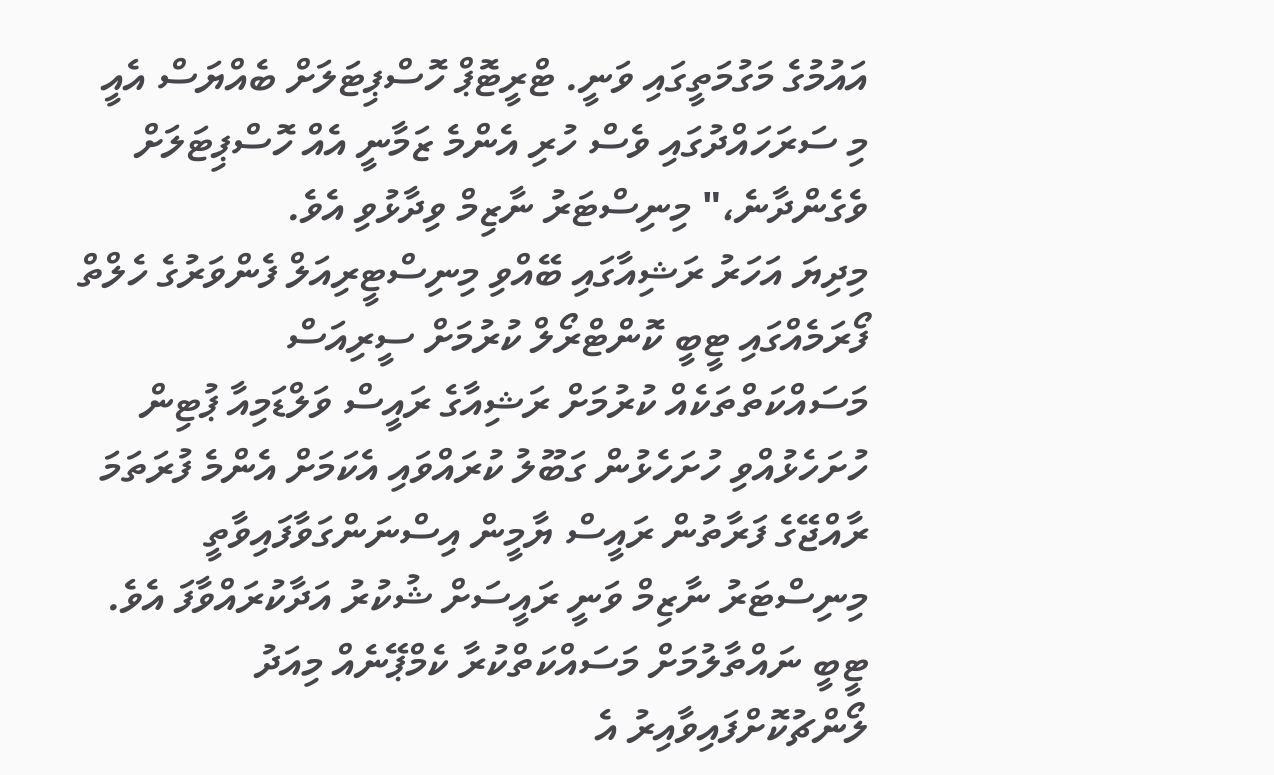އައުމުގެ މަގުމަތީގައި ވަނީ. ޓްރީޓޮޕް ހޮސްޕިޓަލަށް ބެއްޔަސް އެއީ މި ސަރަހައްދުގައި ވެސް ހުރި އެންމެ ޒަމާނީ އެއް ހޮސްޕިޓަލަށް ވެގެންދާނެ،" މިނިސްޓަރު ނާޒިމް ވިދާޅުވި އެވެ.
މިދިޔަ އަހަރު ރަޝިއާގައި ބޭއްވި މިނިސްޓީރިއަލް ފެންވަރުގެ ހެލްތް ފޯރަމެއްގައި ޓީބީ ކޮންޓްރޯލް ކުރުމަށް ސީރިއަސް މަސައްކަތްތަކެއް ކުރުމަށް ރަޝިއާގެ ރައީސް ވަލްޑަމިއާ ޕުޓިން ހުށަހެޅުއްވި ހުށަހެޅުން ގަބޫލު ކުރައްވައި އެކަމަށް އެންމެ ފުރަތަމަ ރާއްޖޭގެ ފަރާތުން ރައީސް ޔާމީން އިސްނަންގަވާފައިވާތީ މިނިސްޓަރު ނާޒިމް ވަނީ ރައީސަށް ޝުކުރު އަދާކުރައްވާފަ އެވެ.
ޓީބީ ނައްތާލުމަށް މަސައްކަތްކުރާ ކެމްޕޭނެއް މިއަދު ލޯންޗުކޮށްފައިވާއިރު އެ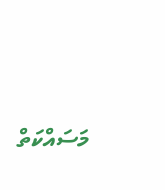މަސައްކަތް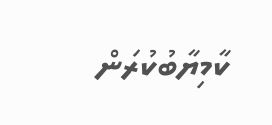ކާމިޔާބުކުރަން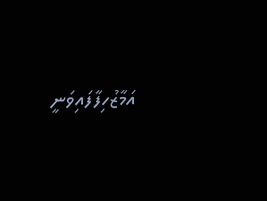އަމާޒުހިފާފައިވަނީ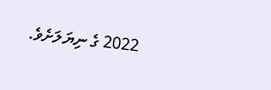2022 ގެ ނިޔަލަށެވެ.